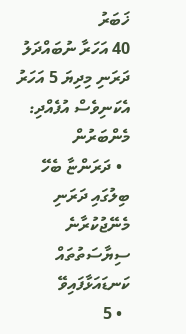ޚަބަރު
40 އަހަރާ ނުބައްދަލު ދަރަނި މިދިޔަ 5 އަހަރު އެކަނިވެސް އުފެއްދި: މެންބަރުން
  • ދަރަންޏާ ބެހޭ ބިލުގައި ދަރަނި މެނޭޖުކުރާނެ ސިޔާސަތުތައް ކަނޑައަޅާފައިވޭ
  • 5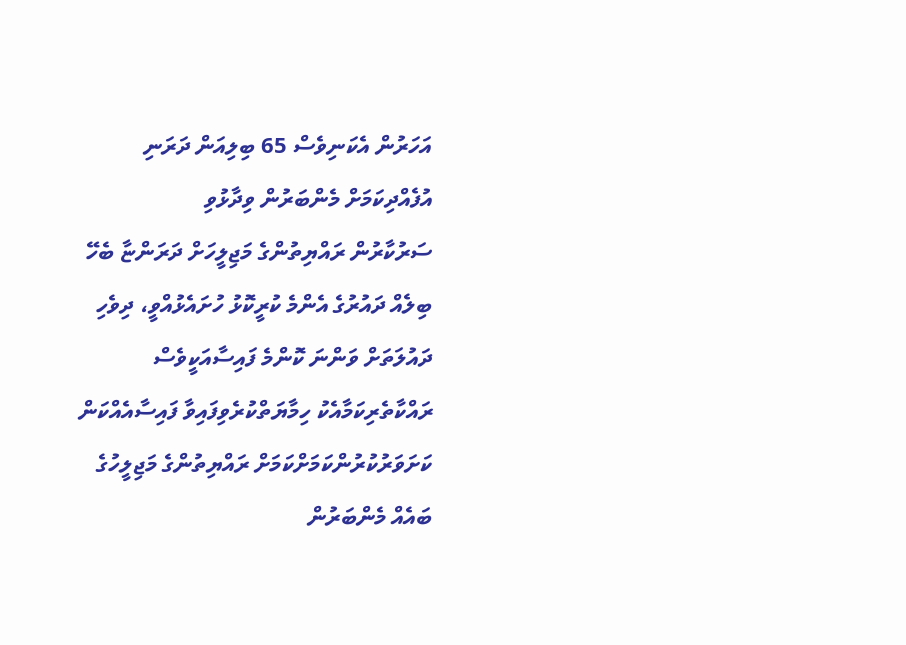އަހަރުން އެކަނިވެސް 65 ބިލިއަން ދަރަނި އުފެއްދިކަމަށް މެންބަރުން ވިދާޅުވި
ސަރުކާރުން ރައްޔިތުންގެ މަޖިލީހަށް ދަރަންޏާ ބެހޭ ބިލެއް ދައުރުގެ އެންމެ ކުރީކޮޅު ހުށައެޅުއްވީ، ދިވެހި ދައުލަތަށް ވަންނަ ކޮންމެ ފައިސާއަކީވެސް ރައްކާތެރިކަމާއެކު ހިމާޔަތްކުރެވިފައިވާ ފައިސާއެއްކަން ކަށަވަރުކުރުންކަމަށްކަމަށް ރައްޔިތުންގެ މަޖިލީހުގެ ބައެއް މެންބަރުން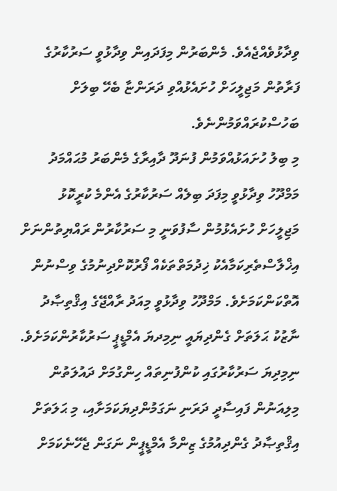ވިދާޅުވެއްޖެއެވެ. މެންބަރުން މިފަދައިން ވިދާޅުވީ ސަރުކާރުގެ ފަރާތުން މަޖިލީހަށް ހުށައެޅުއްވި ދަރަންޏާ ބެހޭ ބިލަށް ބަހުސްކުރައްވަމުންނެވެ.
މި ބިލު ހުށައަޅުއްވަމުން ފުނަދޫ ދާއިރާގެ މެންބަރު މުޙައްމަދު މަމްދޫހު ވިދާޅުވީ މިފަދަ ބިލެއް ސަރުކާރުގެ އެންމެ ކުރީކޮޅު މަޖިލީހަށް ހުށައެޅުމުން ސާފުވަނީ މި ސަރުކާރުން ރައްޔިތުންނަށް އިޚްލާސްތެރިކަމާއެކު ޚިދުމަތްތަކެއް ފޯރުކޮށްދިނުމުގެ ވިސްނުން އޮތްކަންކަމަށެވެ. މަމްދޫހު ވިދާޅުވީ މިއަދު ރާއްޖޭގެ އިޤްތިޞާދު ނާޒުކު ޙަލަތަށް ގެންދިޔައީ ނިމިދޔަ އެމްޑީޕީ ސަރުކާރުންކަމަށެވެ. ނިމިދިޔަ ސަރުކާރުގައި ކުންފުނިތައް ހިންގުމަށް ދައުލަތުން މިލިއަނުން ފައިސާދީ ދަރަނި ނަގަމުންދިޔަކަމަށާއި، މި ޙަލަތަށް އިޤްތިޞާދު ގެންދިއުމުގެ ޒިންމާ އެމްޑީޕީން ނަގަން ޖެހޭނެކަމަށް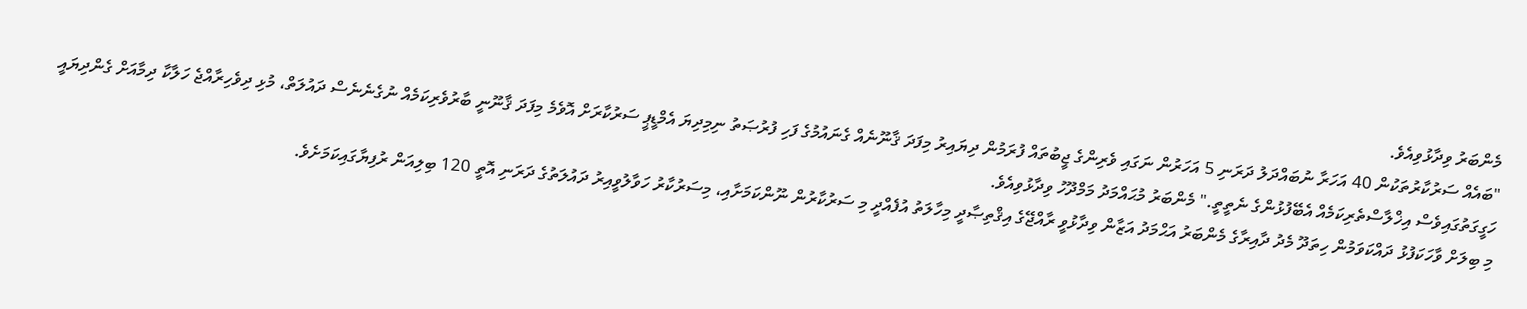މެންބަރު ވިދާޅުވިއެވެ.
"ބައެއް ސަރުކާރުތަކުން 40 އަހަރާ ނުބައްދަލު ދަރަނި 5 އަހަރުން ނަގައި ވެރިންގެ ޖީބުތައް ފުރަމުން ދިޔައިރު މިފަދަ ޤާނޫނެއް ގެނައުމުގެ ފަހި ފުރުޞަތު ނިމިދިޔަ އެމްޑީޕީ ސަރުކާރަށް އޮވެމެ މިފަދަ ޤާނޫނީ ބާރުވެރިކަމެއް ނުގެނެނެސް ދައުލަތް، މުޅި ދިވެހިރާއްޖެ ހަލާކާ ދިމާއަށް ގެންދިޔައީ ހަގީގަތުގައިވެސް އިޚްލާސްތެރިކަމެއް އެބޭފުޅުންގެ ނެތީތީ." މެންބަރު މުޙައްމަދު މަމްދޫހު ވިދާޅުވިއެވެ.
މި ބިލަށް ވާހަކަފުޅު ދައްކަވަމުން ހިތަދޫ މެދު ދާއިރާގެ މެންބަރު އަޙްމަދު އަޒާން ވިދާޅުވީ ރާއްޖޭގެ އިޤްތިޞާދީ މިހާލަތު އުފެއްދީ މި ސަރުކާރުން ނޫންކަމަށާއި، މިސަރުކާރު ހަވާލުވީއިރު ދައުލަތުގެ ދަރަނި އޮތީ 120 ބިލިއަން ރުފިޔާގައިކަމަށެވެ.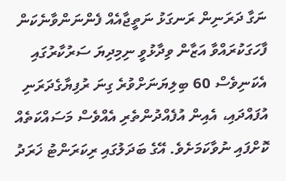ނަގާ ދަރަނިން ރަނގަޅު ނަތީޖާއެއް ފެންނަންވާނެކަން ފާހަގަކުރައްވާ އަޒާން ވިދާޅުވީ ނިމިދިޔަ ސަރުކާރުގައި އެކަނިވެސް 60 ބިލިޔަނަށްވުރެ ގިނަ ރުފިޔާގެދަރަނި އުފައްދައި، އެއިން އުފެއްދުންތެރި އެއްވެސް މަސައްކަތެއް ކޮށްފައި ނުވާކަމަށެވެ. އޭގެ ބަދަލުގައި ރިކަރަންޓު ޚަރަދު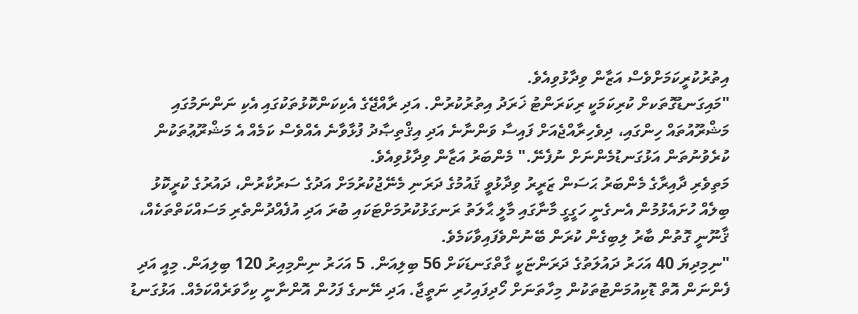އިތުރުކުރީކަމަށްވެސް އަޒާން ވިދާޅުވިއެވެ.
"މައިގަނޑުގޮތަކށް ކުރިކަމަކީ ރިކަރަންޓު ޚަރަދު އިތުރުކުރުން. އަދި ރާއްޖޭގެ އެކިކަންކޮޅުތަކުގައި އެކި ނަންނަމުގައި މަޝްރޫއުތައް ހިންގައި، ދިވެހިރާއްޖެއަށް ފައިސާ ވަންނާނެ އަދި އިޤްތިޞާދު ފުޅާވާނެ އެއްވެސް ކަމެއް އެ މަޝްރޫޢުތަކުން ކުރެވުނުތަން އަޅުގަނޑުމެންނަށް ނުފެނޭ." މެންބަރު އަޒާން ވިދާޅުވިއެވެ.
މަތިވެރި ދާއިރާގެ މެންބަރު ޙަސަން ޒަރީރު ވިދާޅުވީ ޤައުމުގެ ދަރަނި މެނޭޖުކުރުމަށް އަދުގެ ސަރުކާރުން، ދައުރުގެ ކުރީކޮޅު ބިލެއް ހުށައެޅުމުން އެނގެނީ ހަގީގީ މާނާގައި މާލީ ޙާލަތު ރަނގަޅުކުރުމަށްޓަކައި ބުރަ އަދި އުފެއްދުންތެރި މަސައްކަތްތަކެއް، ޤާނޫނީ ގޮތުން ބާރު ލިބިގެން ކުރަން ބޭނުންވެފައިވާކަމެވެ.
"ނިމިދިޔަ 40 އަހަރު ދައުލަތުގެ ދަރަންޏަކީ ގާތްގަނޑަކަށް 56 ބިލިއަން. 5 އަހަރު ނިންމިއިރު 120 ބިލިއަން. މިއީ އަދި ފެންނަން އޮތް ޑޮކިއުމަންޓުތަކުން މިހާތަނަށް ހޯދިފައިހުރި ނަތީޖާ. އަދި ނޭނގެ ފަހުން އޮންނާނީ ކިހާވަރެއްކަމެއް. އަޅުގަނޑު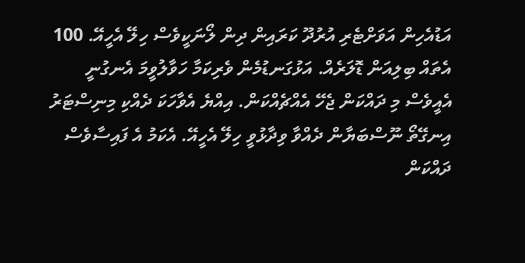އަޑުއެހިން އަވަށްޓެރި އުރުދޫ ކަރައިން ދިން ލޯނަކީވެސް ހިލޭ އެހީއޭ. 100 އެތައް ބިލިއަން ޑޮލަރެއް. އަޅުގަނޑުމެން ވެރިކަމާ ހަވާލުވީމަ އެނގުނީ އެއީވެސް މި ދައްކަން ޖެހޭ އެއްޗެއްކަން. އިއްޔެ އެވާހަކަ ދެއްކި މިނިސްޓަރު އިނގޭތޯ ނޫސްބަޔާން ދެއްވާ ވިދާޅުވީ ހިލޭ އެހީއޭ. އެކަމު އެ ފައިސާވެސް ދައްކަން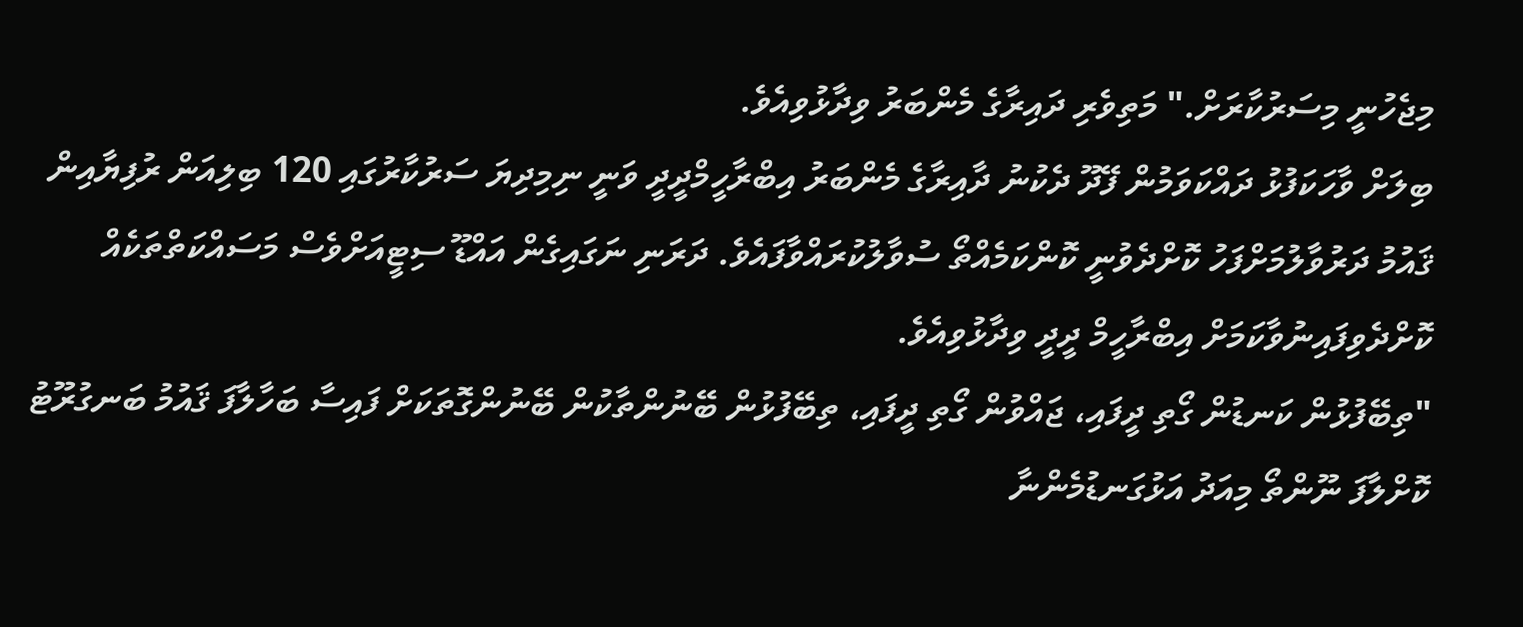މިޖެހުނީ މިސަރުކާރަށް." މަތިވެރި ދައިރާގެ މެންބަރު ވިދާޅުވިއެވެ.
ބިލަށް ވާހަކަފުޅު ދައްކަވަމުން ފޭދޫ ދެކުނު ދާއިރާގެ މެންބަރު އިބްރާހީމްދީދީ ވަނީ ނިމިދިޔަ ސަރުކާރުގައި 120 ބިލިއަން ރުފިޔާއިން ޤައުމު ދަރުވާލުމަށްފަހު ކޮށްދެވުނީ ކޮންކަމެއްތޯ ސުވާލުކުރައްވާފައެވެ. ދަރަނި ނަގައިގެން އައްޑޫ ސިޓީއަށްވެސް މަސައްކަތްތަކެއް ކޮށްދެވިފައިނުވާކަމަށް އިބްރާހީމް ދީދީ ވިދާޅުވިއެވެ.
"ތިބޭފުޅުން ކަނޑުން ގޯތި ދީފައި، ޖައްވުން ގޯތި ދީފައި، ތިބޭފުޅުން ބޭނުންތާކުން ބޭނުންގޮތަކަށް ފައިސާ ބަހާލާފަ ޤައުމު ބަނގުރޫޓު ކޮށްލާފަ ނޫންތޯ މިއަދު އަޅުގަނޑުމެންނާ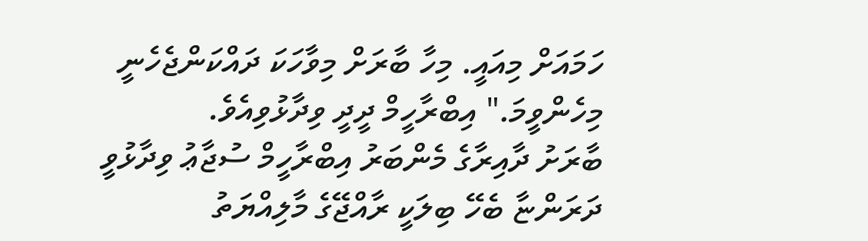ހަމައަށް މިއައީ. މިހާ ބާރަށް މިވާހަކަ ދައްކަންޖެހެނީ މިހެންވީމަ." އިބްރާހީމް ދީދީ ވިދާޅުވިއެވެ.
ބާރަށު ދާއިރާގެ މެންބަރު އިބްރާހީމް ސުޖާޢު ވިދާޅުވީ ދަރަންޏާ ބެހޭ ބިލަކީ ރާއްޖޭގެ މާލިއްޔަތު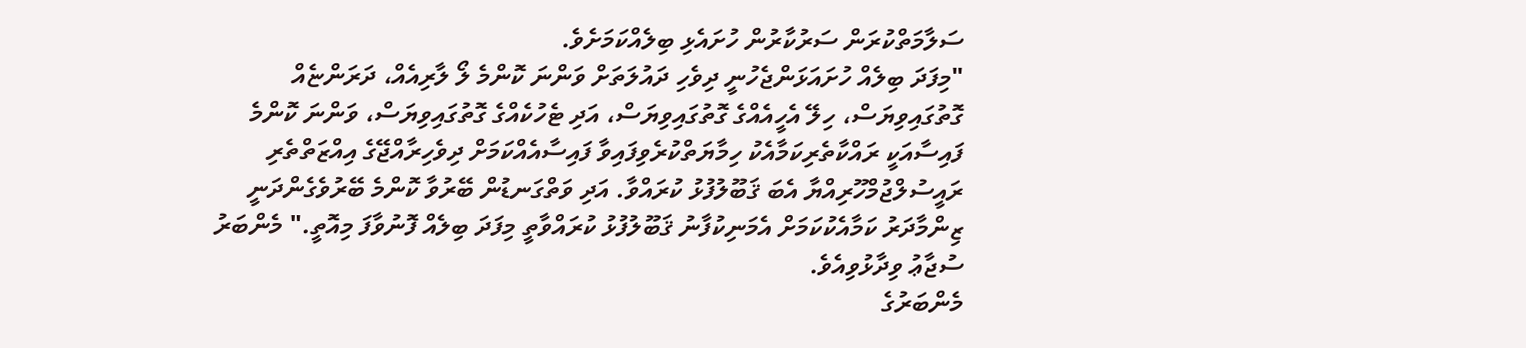ސަލާމަތްކުރަން ސަރުކާރުން ހުށައެޅި ބިލެއްކަމަށެވެ.
"މިފަދަ ބިލެއް ހުށައަޅަންޖެހުނީ ދިވެހި ދައުލަތަށް ވަންނަ ކޮންމެ ލޯ ލާރިއެއް، ދަރަންޏެއް ގޮތުގައިވިޔަސް، ހިލޭ އެހީއެއްގެ ގޮތުގައިވިޔަސް، އަދި ޓެހުކެއްގެ ގޮތުގައިވިޔަސް، ވަންނަ ކޮންމެ ފައިސާއަކީ ރައްކާތެރިކަމާއެކު ހިމާޔަތްކުރެވިފައިވާ ފައިސާއެއްކަމަށް ދިވެހިރާއްޖޭގެ އިއްޒަތްތެރި ރައީސުލްޖުމްހޫރިއްޔާ އެބަ ޤަބޫލުފުޅު ކުރައްވާ. އަދި ވަތްގަނޑުން ބޭރުވާ ކޮންމެ ބޭރުވެގެންދަނީ ޒިންމާދަރު ކަމާއެކުކަމަށް އެމަނިކުފާނު ޤަބޫލުފުޅު ކުރައްވާތީ މިފަދަ ބިލެއް ފޮނުވާފަ މިއޮތީ." މެންބަރު ސުޖާޢު ވިދާޅުވިއެވެ.
މެންބަރުގެ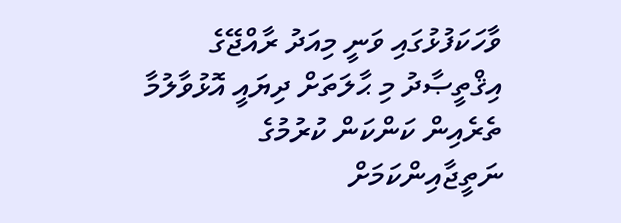ވާހަކަފުޅުގައި ވަނީ މިއަދު ރާއްޖޭގެ އިޤްތީޞާދު މި ޙާލަތަށް ދިޔައީ އޮޅުވާލުމާ ތެރެއިން ކަންކަން ކުރުމުގެ ނަތީޖާއިންކަމަށް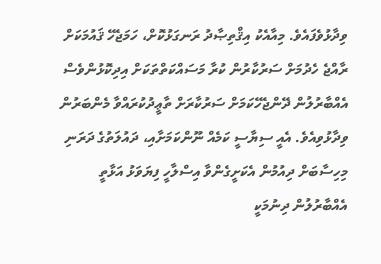ވިދާޅުވެފައެވެ. މިއާއެކު އިޤްތިޞާދު ރަނގަޅުކޮށް، ހަމަޖެހޭ ޤައުމަކަށް ރާއްޖެ ހެދުމަށް ސަރުކާރުން ކުރާ މަސައްކަތްތަކަށް އިދިކޮޅުންވެސް އެއްބާރުލުން ދޭންޖެހޭކަމަށް ސަރުކާރަށް ތާޢީދުކުރައްވާ މެންބަރުން ވިދާޅުވިއެވެ. އެއީ ސިޔާސީ ކަމެއް ނޫންކަމަށާއި، ދައުލަތުގެ ދަރަނި މިހިސާބަށް ދިއުމުން އެކަށީގެންވާ އިސްލާހީ ފިޔަވަޅު އަޅާތީ އެއްބާރުލުން ދިނުމަކީ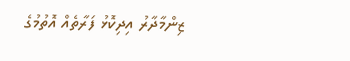ޒިންމާދާރު އިދިކޮޅު ފަރާތެއް އޮތުމުގެ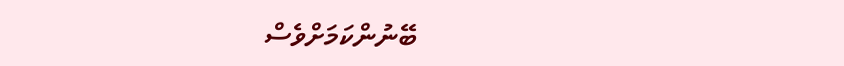ބޭނުންކަމަށްވެސް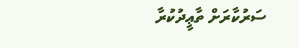ސަރުކާރަށް ތާޢީދުކުރާ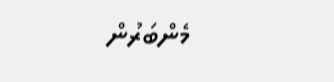މެންބަރުން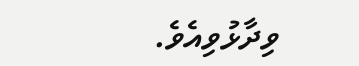ވިދާޅުވިއެވެ.